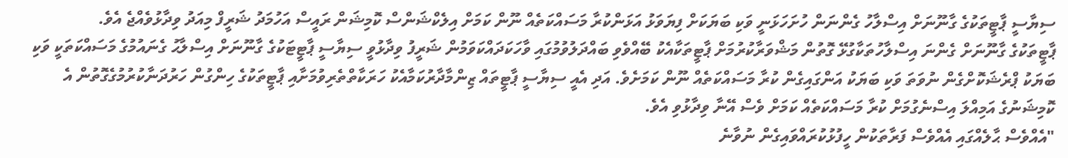ސިޔާސީ ޕާޓީތަކުގެ ގާނޫނަށް އިސްލާހު ގެންނަން ހުށަހަޅަނީ ވަކި ބަޔަކަށް ފިޔަވަޅު އަޅަންކުރާ މަސައްކަތެއް ނޫން ކަމަށް އިލެކްޝަންސް ކޮމިޝަން ރައީސް އަހުމަދު ޝަރީފް މިއަދު ވިދާޅުވެއްޖެ އެވެ.
ޕާޓީތަކުގެ ގާނޫނަށް ގެންނަ އިސްލާހުތަކާގުޅޭ ގޮތުން މަޝްވަރާކުރުމަށް ޕާޓީތަކާއެކު ބޭއްވެވި ބައްދަލުވުމުގައި ވާހަކަދައްކަވަމުން ޝަރީފު ވިދާޅުވީ ސިޔާސީ ޕާޓީޓަކުގެ ގާނޫނަށް އިސްލާޙު ގެނައުމުގެ މަސައްކަތަކީ ވަކި ބަޔަކު ޕްރެޝަކޮށްގެން ނުވަތަ ވަކި ބަޔަކު އަންގައިގެން ކުރާ މަސައްކަތެއް ނޫން ކަމަށެވެ. އަދި އެއީ ސިޔާސީ ޕާޓީތައް ޒިންމާދާރުކަމާއެކު ހަރަކާތްތެރިވުމަށާއި ޕާޓީތަކުގެ ހިންގުން ހަރުދަނާކުރުމުގެގޮތުން އެ ކޮމިޝަނުގެ އަމިއްލަ އިސްނެގުމަށް ކުރާ މަސައްކަތެއް ކަމަށް ވެސް އޭނާ ވިދާޅުވި އެވެ.
"އެއްވެސް ޙާލެއްގައި އެއްވެސް ފަރާތަކުން ހީފުޅުކުރައްވައިގެން ނުވާނެ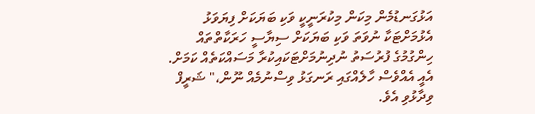އަޅުގަނޑުމެން މިކަން މިކުރަނީކީ ވަކި ބަޔަކަށް ފިޔަވަޅު އެޅުމަށްޓަކާ ނުވަތަ ވަކި ބަޔަކަށް ސިޔާސީ ހަރަކާތްތައް ހިންގުމުގެ ފުރުސަތު ނުދިނުމަށްޓަކައިކުރާ މަސައްކަތެއް ކަމަށް. އެއީ އެއްވެސް ހާލެއްގައި ރަނގަޅު ވިސްނުމެއް ނޫން،" ޝަރީފް ވިދާޅުވި އެވެ.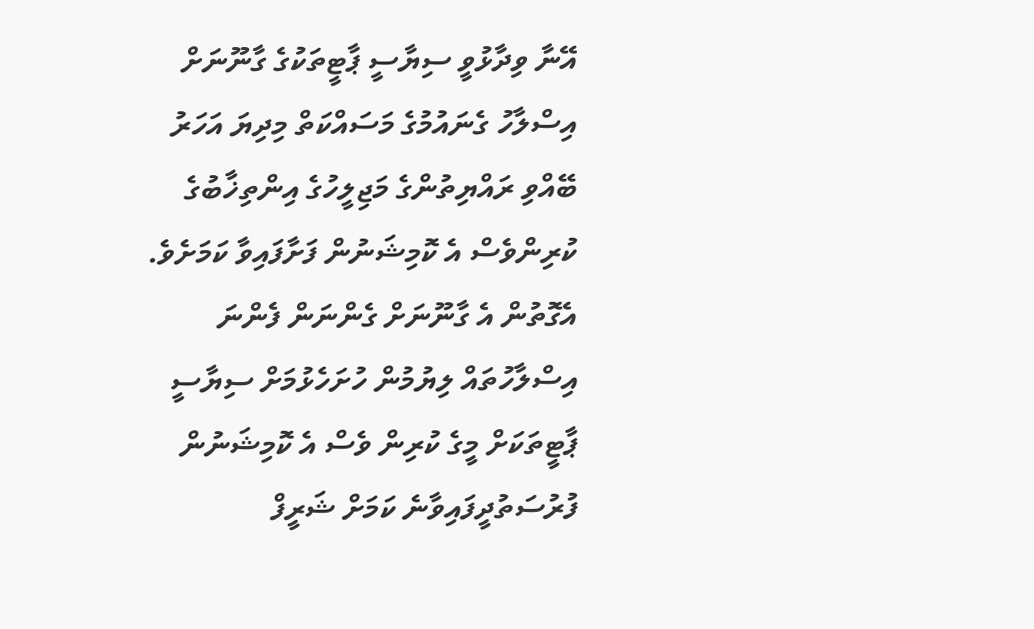އޭނާ ވިދާޅުވީ ސިޔާސީ ޕާޓީތަކުގެ ގާނޫނަށް އިސްލާހު ގެނައުމުގެ މަސައްކަތް މިދިޔަ އަހަރު ބޭއްވި ރައްޔިތުންގެ މަޖިލީހުގެ އިންތިޚާބުގެ ކުރިންވެސް އެ ކޮމިޝަނުން ފަށާފައިވާ ކަމަށެވެ. އެގޮތުން އެ ގާނޫނަށް ގެންނަން ފެންނަ އިސްލާހުތައް ލިޔުމުން ހުށަހެޅުމަށް ސިޔާސީ ޕާޓީތަކަށް މީގެ ކުރިން ވެސް އެ ކޮމިޝަނުން ފުރުސަތުދީފައިވާނެ ކަމަށް ޝަރީފް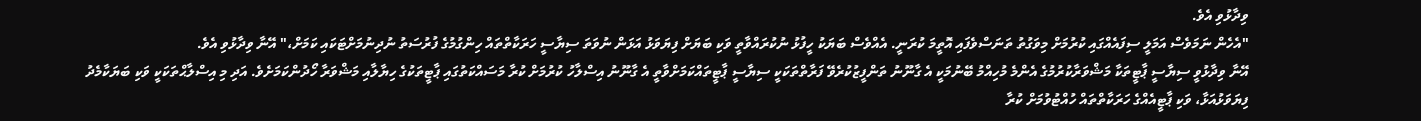ވިދާޅުވި އެވެ.
"އެހެން ނަމަވެސް އަމަލީ ސިފައެއްގައި ކުރުމަށް މިވަގުތު ތަނަސްވެފައި އޮތީމަ ކުރަނީ. އެއްވެސް ބަޔަކު ހީފުޅު ނުކުރައްވާތީ ވަކި ބަޔަށް ފިޔަވަޅު އަޅަން ނުވަތަ ސިޔާސީ ހަރަކާތްތައް ހިންގުމުގެ ފުރުސަތު ނުދިނުމަށްޓަކައި ކަމަށް،" އޭނާ ވިދާޅުވި އެވެ.
އޭނާ ވިދާޅުވީ ސިޔާސީ ޕާޓީތަކާ މަޝްވަރާކުރުމުގެ އެންމެ މުހިއްމު ބޭނުމަކީ އެ ގާނޫނު ތަންފީޒުކުރެވޭ ފަރާތްތަކަކީ ސިޔާސީ ޕާޓީތައްކަމަށްވާތީ އެ ގާނޫނު އިސްލާހު ކުރުމަށް ކުރާ މަސައްކަތުގައި ޕާޓީތަކުގެ ހިޔާލާއި މަޝްވަރާ ހޯދުންކަމަށެވެ. އަދި މި އިސްލާޙްތަކަކީ ވަކި ބަޔަކާމެދު ފިޔަވަޅުއަޅާ، ވަކި ޕާޓީއެއްގެ ހަރަކާތްތައް ހުއްޓުވުމަށް ކުރާ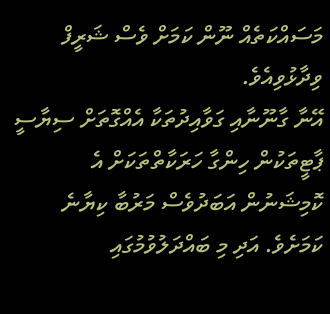މަސައްކަތެއް ނޫން ކަމަށް ވެސް ޝަރީފް ވިދާޅުވިއެވެ.
އޭނާ ގާނޫނާއި ގަވާއިދުތަކާ އެއްގޮތަށް ސިޔާސީ ޕާޓީތަކުން ހިންގާ ހަރަކާތްތަކަށް އެ ކޮމިޝަނުން އަބަދުވެސް މަރުބާ ކިޔާނެ ކަމަށެވެ. އަދި މި ބައްދަލުވުމުގައި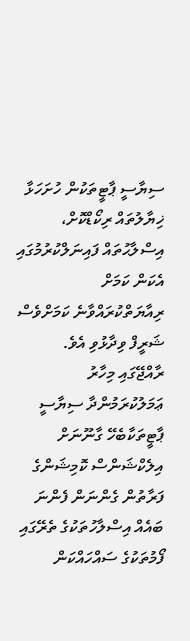ސިޔާސީ ޕާޓީތަކުން ހުށަހަޅާ ޚިޔާލުތައް ރިކޯޑްކޮށް، އިސްލާޙުތައް ފައިނަލްކުރުމުގައި އެކަން ކަމަށް ރިއާޔަތްކުރައްވާނެ ކަމަށްވެސް ޝަރީފް ވިދާޅުވި އެވެ.
ރާއްޖޭގައި މިހާރު ޢަމަލުކުރަމުންދާ ސިޔާސީ ޕާޓީތަކާބެހޭ ގާނޫނަށް އިލެކްޝަންސް ކޮމިޝަންގެ ފަރާތުން ގެންނަން ފެންނަ ބައެއް އިސްލާހުތަކުގެ ތެރޭގައި ފޯމުތަކުގެ ސައްހައްކަން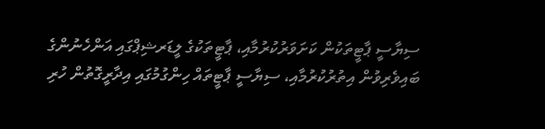ސިޔާސީ ޕާޓީތަކުން ކަށަވަރުކުރުމާއި، ޕާޓީތަކުގެ ލީޑަރޝިޕްގައި އަންހެނުންގެ ބައިވެރިވުން އިތުރުކުރުމާއި، ސިޔާސީ ޕާޓީތައް ހިންގުމުގައި އިދާރީގޮތުން ހުރި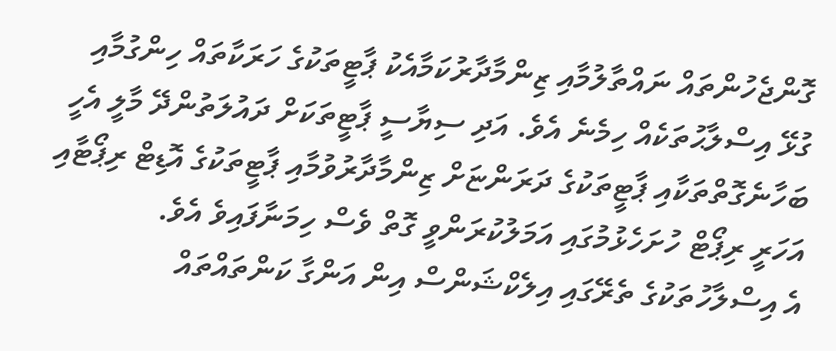ގޮންޖެހުންތައް ނައްތާލުމާއި ޒިންމާދާރުކަމާއެކު ޕާޓީތަކުގެ ހަރަކާތައް ހިންގުމާއި ގުޅޭ އިސްލާޙުތަކެއް ހިމެނެ އެވެ. އަދި ސިޔާސީ ޕާޓީތަކަށް ދައުލަތުންދޭ މާލީ އެހީ ބަހާނެގޮތްތަކާއި ޕާޓީތަކުގެ ދަރަންޏަށް ޒިންމާދާރުވުމާއި ޕާޓީތަކުގެ އޮޑިޓް ރިޕޯޓާއި އަހަރީ ރިޕޯޓް ހުށަހެޅުމުގައި އަމަލުކުރަންވީ ގޮތް ވެސް ހިމަނާފައިވެ އެވެ.
އެ އިސްލާހުތަކުގެ ތެރޭގައި އިލެކްޝަންސް އިން އަންގާ ކަންތައްތައް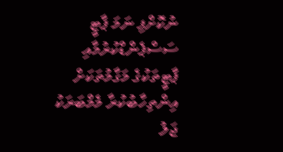ނުކޮށްފި ނަމަ ޕާޓީ ސަސްޕެންޑްކުރުމާއި ޕާޓީތަކުގެ މަގާމުތަކަށް އިންތިހާބުކުރާ މެމްބަރަކު ޖަލު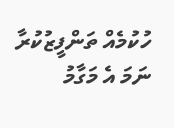ހުކުމެއް ތަންފީޒުކުރާ ނަމަ އެ މަގާމު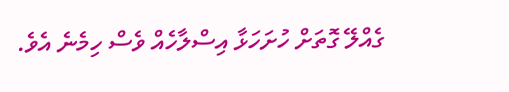ގެއްލޭ ގޮތަށް ހުށަހަޅާ އިސްލާހެއް ވެސް ހިމެނެ އެވެ.